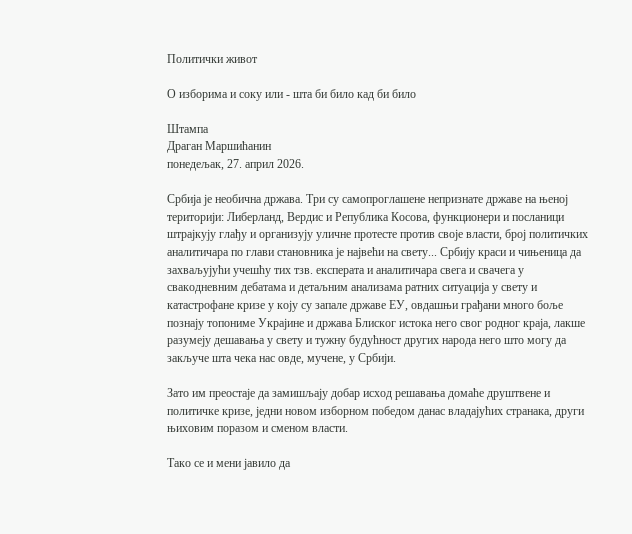Политички живот

О изборима и соку или - шта би било кад би било

Штампа
Драган Маршићанин
понедељак, 27. април 2026.

Србија је необична држава. Три су самопроглашене непризнате државе на њеној територији: Либерланд, Вердис и Република Косова, функционери и посланици штрајкују глађу и организују уличне протесте против своје власти, број политичких аналитичара по глави становника је највећи на свету... Србију краси и чињеница да захваљујући учешћу тих тзв. експерата и аналитичара свега и свачега у свакодневним дебатама и детаљним анализама ратних ситуација у свету и катастрофане кризе у коју су запале државе ЕУ, овдашњи грађани много боље познају топониме Украјине и држава Блиског истока него свог родног краја, лакше разумеју дешавања у свету и тужну будућност других народа него што могу да закључе шта чека нас овде, мучене, у Србији.

Зато им преостаје да замишљају добар исход решавања домаће друштвене и политичке кризе, једни новом изборном победом данас владајућих странака, други њиховим поразом и сменом власти.

Тако се и мени јавило да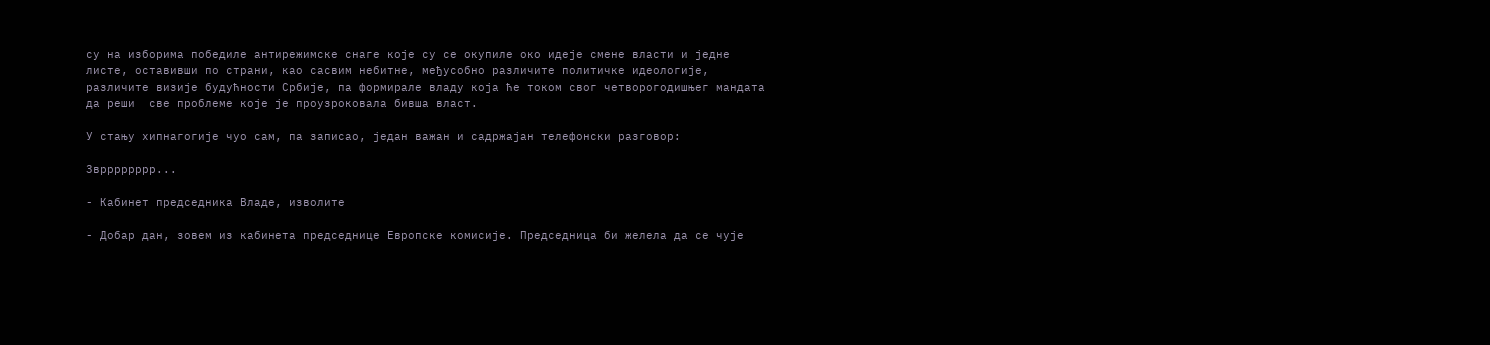су на изборима победиле антирежимске снаге које су се окупиле око идеје смене власти и једне листе, оставивши по страни, као сасвим небитне, међусобно различите политичке идеологије, различите визије будућности Србије, па формирале владу која ће током свог четворогодишњег мандата да реши  све проблеме које је проузроковала бивша власт.

У стању хипнагогије чуо сам, па записао, један важан и садржајан телефонски разговор:

Зврррррррр...

- Кабинет председника Владе, изволите

- Добар дан, зовем из кабинета председнице Европске комисије. Председница би желела да се чује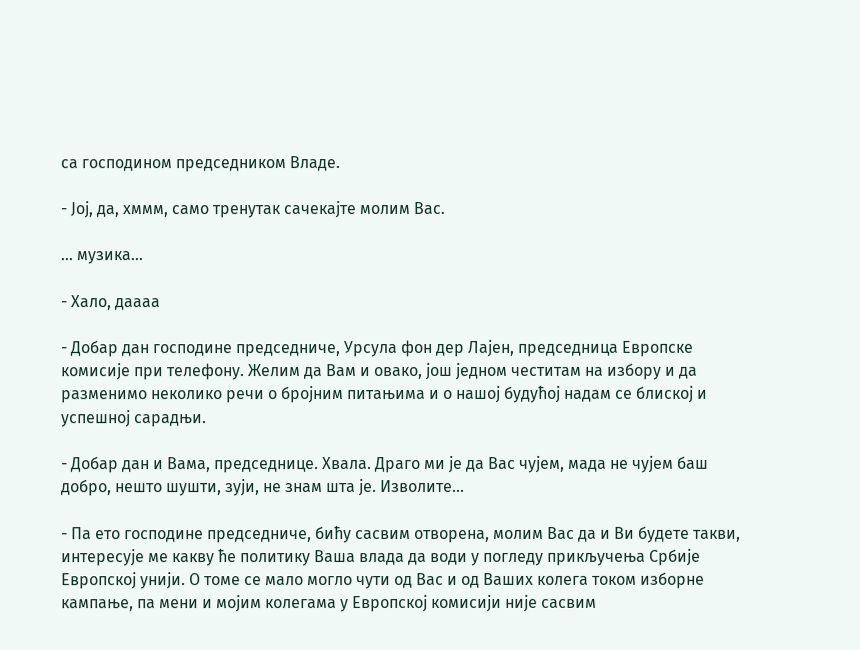са господином председником Владе.

- Јој, да, хммм, само тренутак сачекајте молим Вас.

... музика...

- Хало, даааа

- Добар дан господине председниче, Урсула фон дер Лајен, председница Европске комисије при телефону. Желим да Вам и овако, још једном честитам на избору и да разменимо неколико речи о бројним питањима и о нашој будућој надам се блиској и успешној сарадњи.

- Добар дан и Вама, председнице. Хвала. Драго ми је да Вас чујем, мада не чујем баш добро, нешто шушти, зуји, не знам шта је. Изволите...

- Па ето господине председниче, бићу сасвим отворена, молим Вас да и Ви будете такви, интересује ме какву ће политику Ваша влада да води у погледу прикључења Србије Европској унији. О томе се мало могло чути од Вас и од Ваших колега током изборне кампање, па мени и мојим колегама у Европској комисији није сасвим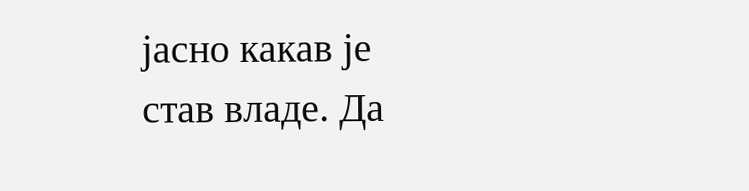јасно какав је став владе. Да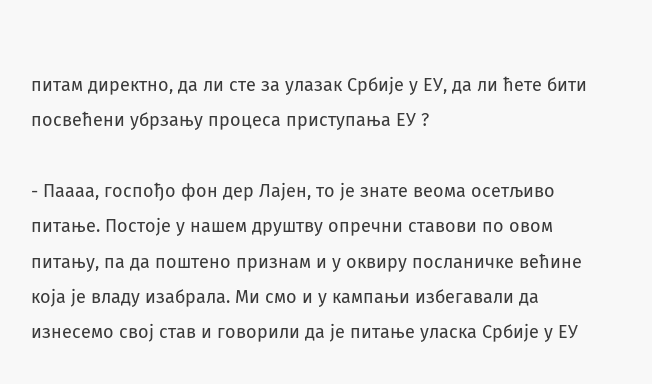питам директно, да ли сте за улазак Србије у ЕУ, да ли ћете бити посвећени убрзању процеса приступања ЕУ ?

- Паааа, госпођо фон дер Лајен, то је знате веома осетљиво питање. Постоје у нашем друштву опречни ставови по овом питању, па да поштено признам и у оквиру посланичке већине која је владу изабрала. Ми смо и у кампањи избегавали да изнесемо свој став и говорили да је питање уласка Србије у ЕУ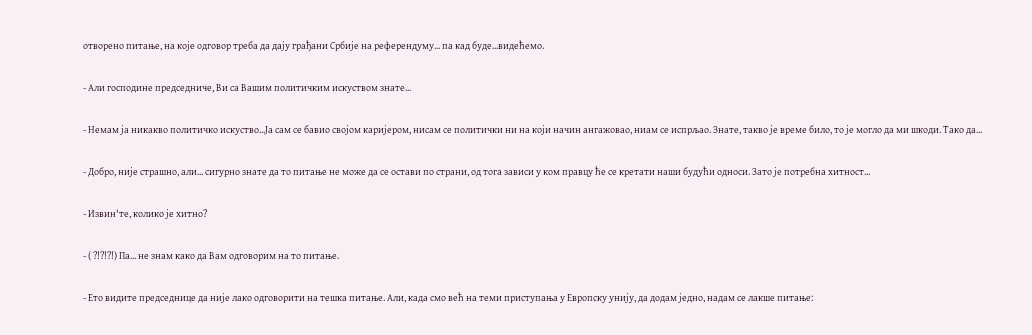отворено питање, на које одговор треба да дају грађани Србије на референдуму... па кад буде...видећемо.

- Али господине председниче, Ви са Вашим политичким искуством знате...

- Немам ја никакво политичко искуство...Ја сам се бавио својом каријером, нисам се политички ни на који начин ангажовао, ниам се испрљао. Знате, такво је време било, то је могло да ми шкоди. Тако да...

- Добро, није страшно, али... сигурно знате да то питање не може да се остави по страни, од тога зависи у ком правцу ће се кретати наши будући односи. Зато је потребна хитност...

- Извин'те, колико је хитно?

- ( ?!?!?!) Па... не знам како да Вам одговорим на то питање.

- Ето видите председнице да није лако одговорити на тешка питање. Али, када смо већ на теми приступања у Европску унију, да додам једно, надам се лакше питање: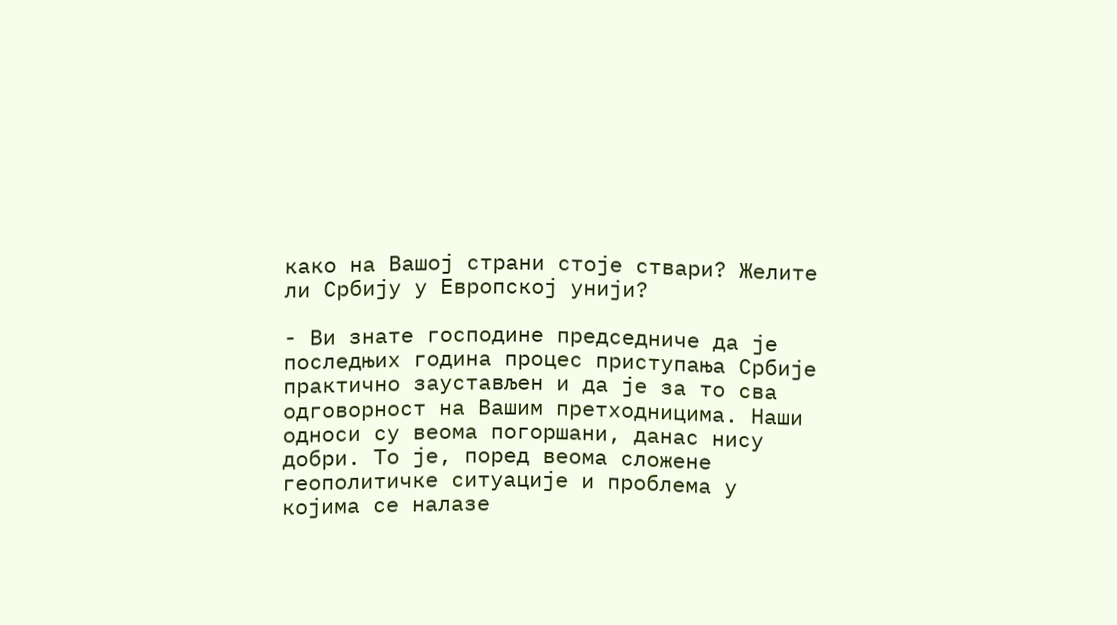како на Вашој страни стоје ствари? Желите ли Србију у Европској унији?

- Ви знате господине председниче да је последњих година процес приступања Србије практично заустављен и да је за то сва одговорност на Вашим претходницима. Наши односи су веома погоршани, данас нису добри. То је, поред веома сложене геополитичке ситуације и проблема у којима се налазе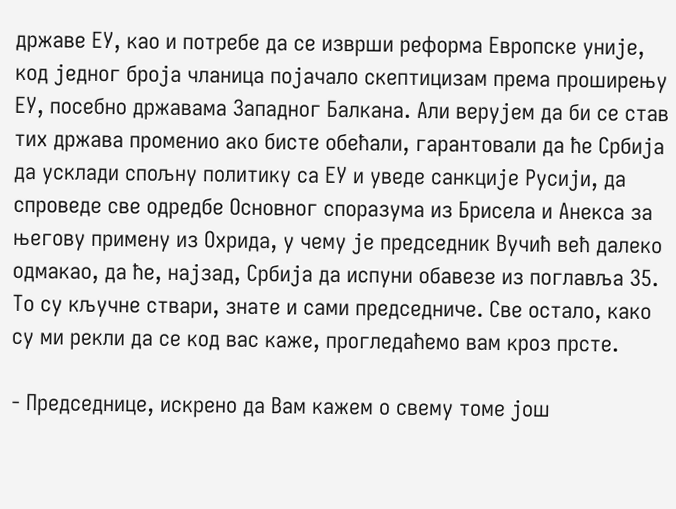државе ЕУ, као и потребе да се изврши реформа Европске уније, код једног броја чланица појачало скептицизам према проширењу ЕУ, посебно државама Западног Балкана. Али верујем да би се став тих држава променио ако бисте обећали, гарантовали да ће Србија да усклади спољну политику са ЕУ и уведе санкције Русији, да спроведе све одредбе Основног споразума из Брисела и Анекса за његову примену из Охрида, у чему је председник Вучић већ далеко одмакао, да ће, најзад, Србија да испуни обавезе из поглавља 35. То су кључне ствари, знате и сами председниче. Све остало, како су ми рекли да се код вас каже, прогледаћемо вам кроз прсте.

- Председнице, искрено да Вам кажем о свему томе још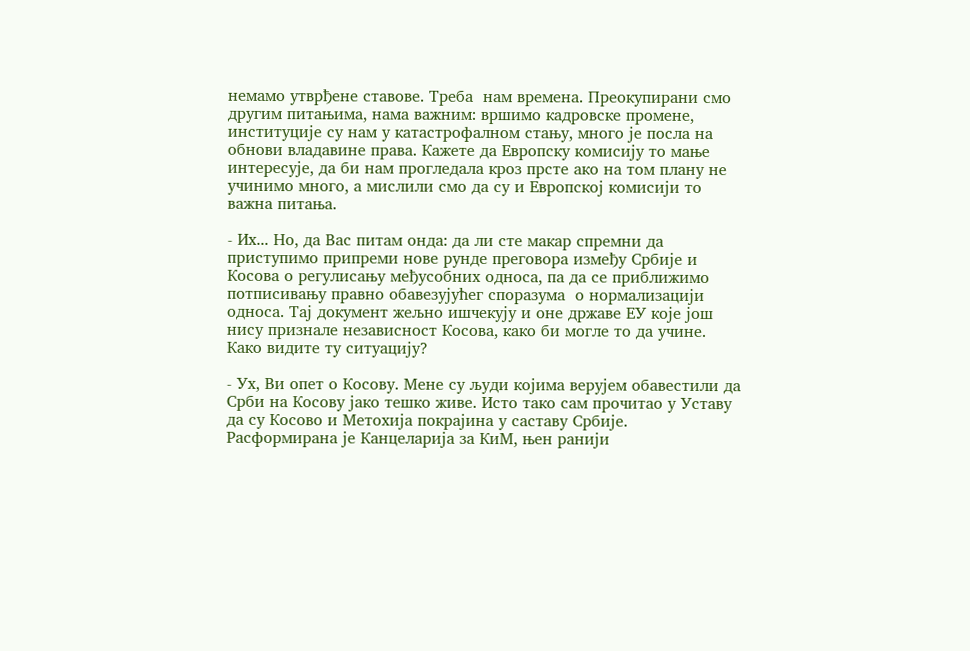немамо утврђене ставове. Треба  нам времена. Преокупирани смо другим питањима, нама важним: вршимо кадровске промене, институције су нам у катастрофалном стању, много је посла на обнови владавине права. Кажете да Европску комисију то мање интересује, да би нам прогледала кроз прсте ако на том плану не учинимо много, а мислили смо да су и Европској комисији то важна питања.

- Их... Но, да Вас питам онда: да ли сте макар спремни да приступимо припреми нове рунде преговора између Србије и Косова о регулисању међусобних односа, па да се приближимо потписивању правно обавезујућег споразума  о нормализацији односа. Тај документ жељно ишчекују и оне државе ЕУ које још нису признале независност Косова, како би могле то да учине. Како видите ту ситуацију?

- Ух, Ви опет о Косову. Мене су људи којима верујем обавестили да Срби на Косову јако тешко живе. Исто тако сам прочитао у Уставу да су Косово и Метохија покрајина у саставу Србије.  Расформирана је Канцеларија за КиМ, њен ранији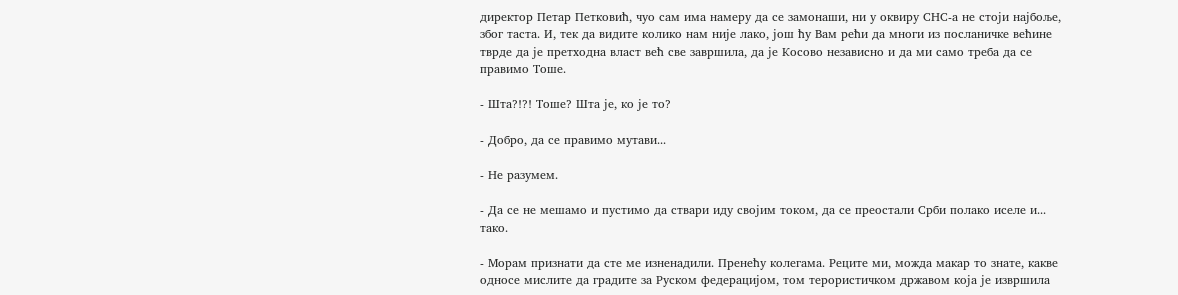директор Петар Петковић, чуо сам има намеру да се замонаши, ни у оквиру СНС-а не стоји најбоље, због таста. И, тек да видите колико нам није лако, још ћу Вам рећи да многи из посланичке већине тврде да је претходна власт већ све завршила, да је Косово независно и да ми само треба да се правимо Тоше.

- Шта?!?! Тоше? Шта је, ко је то?

- Добро, да се правимо мутави...

- Не разумем.

- Да се не мешамо и пустимо да ствари иду својим током, да се преостали Срби полако иселе и... тако.

- Морам признати да сте ме изненадили. Пренећу колегама. Реците ми, можда макар то знате, какве односе мислите да градите за Руском федерацијом, том терористичком државом која је извршила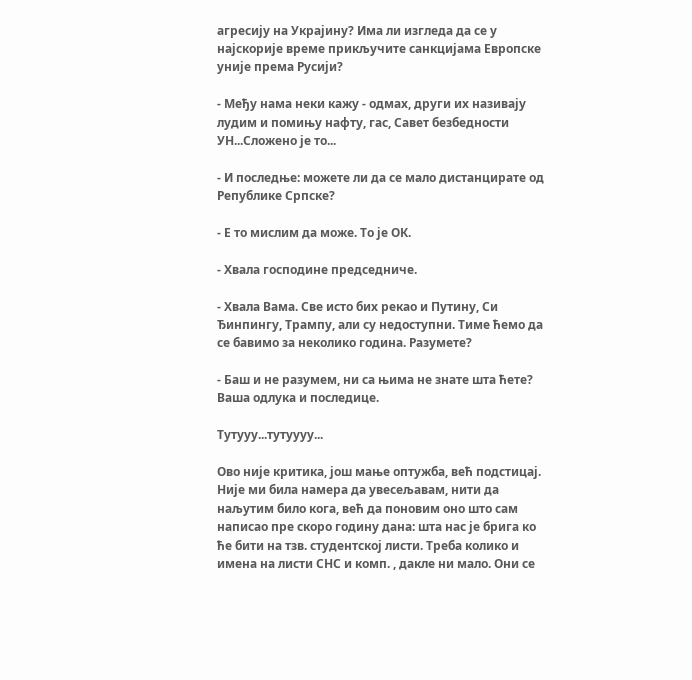агресију на Украјину? Има ли изгледа да се у најскорије време прикључите санкцијама Европске уније према Русији?

- Међу нама неки кажу - одмах, други их називају лудим и помињу нафту, гас, Савет безбедности УН...Сложено је то...

- И последње: можете ли да се мало дистанцирате од Републике Српске?

- Е то мислим да може. То је ОК.

- Хвала господине председниче.

- Хвала Вама. Све исто бих рекао и Путину, Си Ђинпингу, Трампу, али су недоступни. Тиме ћемо да се бавимо за неколико година. Разумете?

- Баш и не разумем, ни са њима не знате шта ћете? Ваша одлука и последице.

Тутууу...тутуууу...

Ово није критика, још мање оптужба, већ подстицај. Није ми била намера да увесељавам, нити да наљутим било кога, већ да поновим оно што сам написао пре скоро годину дана: шта нас је брига ко ће бити на тзв. студентској листи. Треба колико и имена на листи СНС и комп. , дакле ни мало. Они се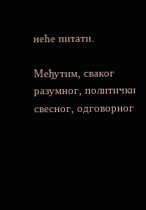неће питати.

Међутим, сваког разумног, политички свесног, одговорног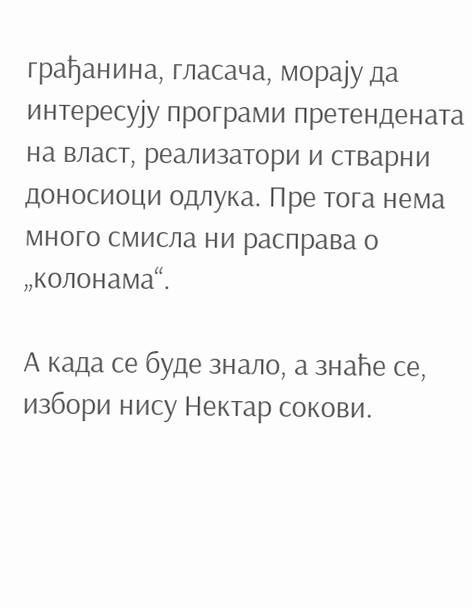грађанина, гласача, мораjу да интересују програми претендената на власт, реализатори и стварни доносиоци одлука. Пре тога нема много смисла ни расправа о „колонама“.

А када се буде знало, а знаће се, избори нису Нектар сокови.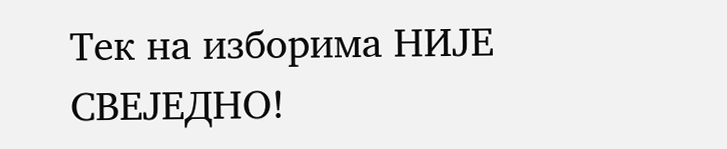Тек на изборима НИЈЕ СВЕЈЕДНО!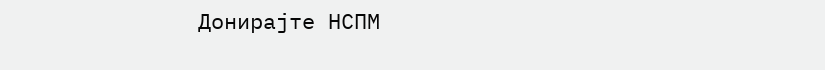Донирајте НСПМ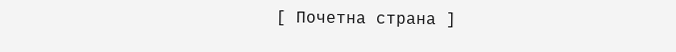[ Почетна страна ]